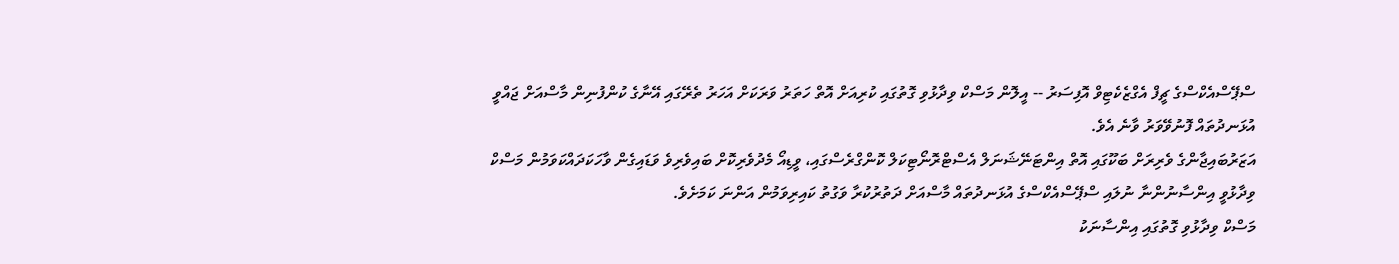ސްޕޭސްއެކްސްގެ ޗީފް އެގްޒެކެޓިވް އޮފިސަރު -- އީލޮން މަސްކް ވިދާޅުވި ގޮތުގައި ކުރިއަށް އޮތް ހަތަރު ވަރަކަށް އަހަރު ތެރޭގައި އޭނާގެ ކުންފުނިން މާސްއަށް ޖައްވީ އުޅަނދުތައް ފޮނުވޭވަރު ވާނެ އެވެ.
އަޒަރުބައިޖާންގެ ވެރިރަށް ބަކޫގައި އޮތް އިންޓަނޭޝަނަލް އެސްޓްރޮނޯޓިކަލް ކޮންގްރެސްގައި، ވީޑިއޯ މެދުވެރިކޮށް ބައިވެރިވެ ވަޑައިގެން ވާހަކަދައްކަވަމުން މަސްކް ވިދާޅުވީ އިންސާނުންނާ ނުލައި ސްޕޭސްއެކްސްގެ އުޅަނދުތައް މާސްއަށް ދަތުރުކުރާ ވަގުތު ކައިރިވަމުން އަންނަ ކަމަށެވެ.
މަސްކް ވިދާޅުވި ގޮތުގައި އިންސާނަކު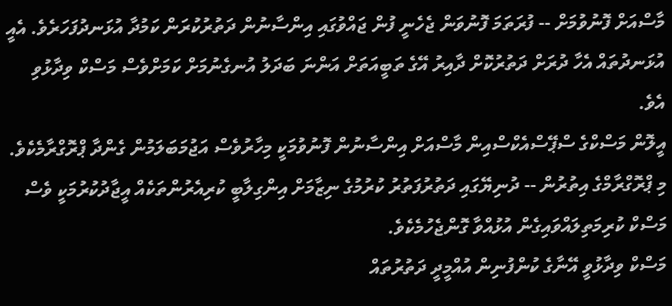މާސްއަށް ފޮނުވުމަށް -- ފުރަތަމަ ފޮނުވަން ޖެހެނީ ފުން ޖައްވުގައި އިންސާނުން ދަތުރުކުރަން ކަމުދާ އުޅަނދުފަހަރެވެ. އެއީ އުޅަނދުތައް އެހާ ދުރަށް ދަތުރުކޮށް ދާއިރު އޭގެ ތަބީއަތަށް އަންނަ ބަދަލު އުނގެނުމަށް ކަމަށްވެސް މަސްކް ވިދާޅުވި އެވެ.
އީލޮން މަސްކްގެ ސްޕޭސްއެކްސްއިން މާސްއަށް އިންސާނުން ފޮނުވުމަކީ މިހާރުވެސް އަޖުމަބަލަމުން ގެންދާ ޕްރޮގްރާމެކެވެ.
މި ޕްރޮގްރާމްގެ އިތުރުން -- ދުނިޔޭގައި ދަތުރުފަތުރު ކުރުމުގެ ނިޒާމަށް އިންގިލާބީ ކުރިއެރުންތަކެއް އީޖާދުކުރުމަކީ ވެސް މަސްކް ކުރިމަތިލައްވައިގެން އުޅުއްވާ ގޮންޖެހުމެކެވެ.
މަސްކް ވިދާޅުވީ އޭނާގެ ކުންފުނިން އުއްމީދީ ދަތުރުތައް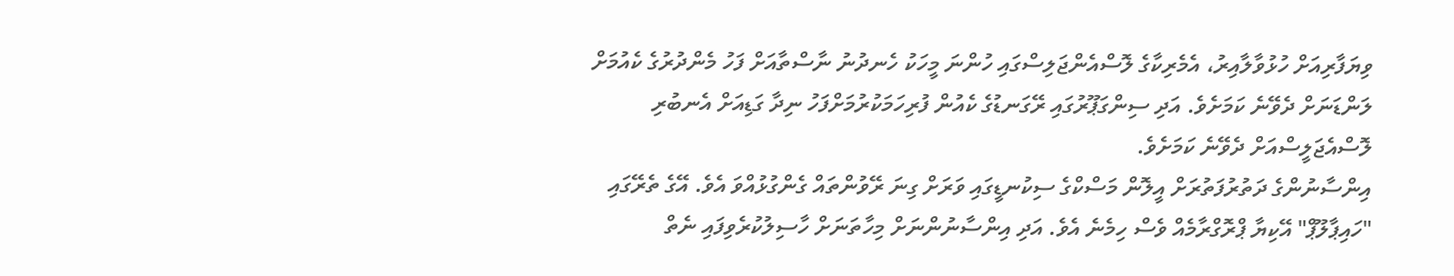ވިޔަފާރިއަށް ހުޅުވާލާއިރު، އެމެރިކާގެ ލޮސްއެންޖަލިސްގައި ހުންނަ މީހަކު ހެނދުނު ނާސްތާއަށް ފަހު މެންދުރުގެ ކެއުމަށް ލަންޑަނަށް ދެވޭނެ ކަމަށެވެ. އަދި ސިންގަޕޫރުގައި ރޭގަނޑުގެ ކެއުން ފުރިހަމަކުރުމަށްފަހު ނިދާ ގަޑިއަށް އެނބުރި ލޮސްއެޖަލީސްއަށް ދެވޭނެ ކަމަށެވެ.
އިންސާނުންގެ ދަތުރުފަތުރަށް އީލޮން މަސްކްގެ ސިކުނޑީގައި ވަރަށް ގިނަ ރޭވުންތައް ގެންގުޅުއްވަ އެވެ. އޭގެ ތެރޭގައި "ހައިޕާލޫޕް" އޭކިޔާ ޕްރޮގްރާމެއް ވެސް ހިމެނެ އެވެ. އަދި އިންސާނުންނަށް މިހާތަނަށް ހާސިލުކުރެވިފައި ނެތް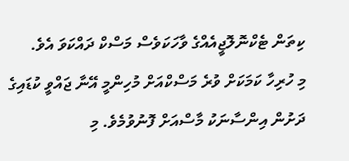ކިތަން ޓެކްނޮލޮޖީއެއްގެ ވާހަކަވެސް މަސްކް ދައްކަވަ އެވެ.
މި ހުރިހާ ކަމަކަށް ވުރެ މަސްކްއަށް މުހިންމީ އޭނާ ޖައްވީ ކުޑައިގެ ދަށުން އިންސާނަކު މާސްއަށް ފޮނުވުމެވެ. މި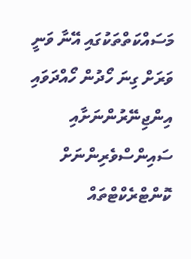މަސައްކަތްތަކުގައި އޭނާ ވަނީ ވަރަށް ގިނަ ހޯދުން ހޯއްދަވައި އިންޖިނޭރުންނަށާއި ސައިންސްވެރިންނަށް ކޮންޓްރެކްޓްތައް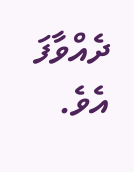ދެއްވާފަ އެވެ.